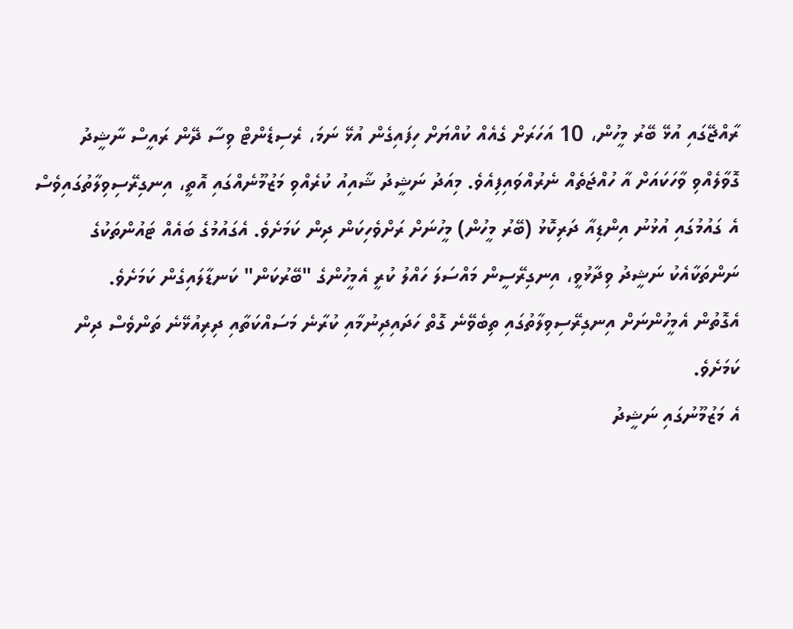ރާއްޖޭގައި އުޅޭ ބޭރު މީހުން، 10 އަހަރަށް ގެއެއް ކުއްޔަށް ހިފައިގެން އުޅޭ ނަމަ، ރެސިޑެންޓް ވިސާ ދޭން ރައީސް ނާޝީދު ގޮވާލެއްވި ވާހަކައަށް އާ ހުއްޖަތެއް ނެރުއްވައިފިއެވެ. މިއަދު ނަޝީދު ޝާއިއު ކުރެއްވި މަޒުމޫނެއްގައި އޮތީ، އިނގިރޭސިވިލާތުގައިވެސް އެ ގައުމުގައި އުޅުނު އިންޑިއާ ދަރިކޮޅު (ބޭރު މީހުން) މީހުނަށް ރަށްވެހިކަން ދިން ކަމަށެވެ. އެގައުމުގެ ބައެއް ޓައުންތަކުގެ ނަންތަކާއެކު ނަޝީދު ވިދާޅުވީ، އިނގިރޭސީން މައްސަލަ ހައްލު ކުރީ އެމީހުންގެ "ބޭރުކަން" ކަނޑާލައިގެން ކަމަށެވެ.
އެގޮތުން އެމީހުންނަށް އިނގިރޭސިވިލާތުގައި ތިބެވޭނެ ގޮތް ހަދައިދިނުމާއި ކުރާނެ މަސައްކަތާއި ދިރިއުޅޭނެ ތަންވެސް ދިން ކަމަށެވެ.
އެ މަޒުމޫނުގައި ނަޝީދު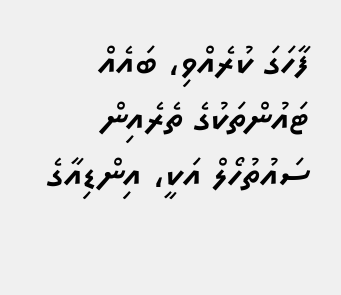ފާހަގަ ކުރެއްވި، ބައެއް ޓައުންތަކުގެ ތެރެއިން ސައުތުހޯލް އަކީ، އިންޑިއާގެ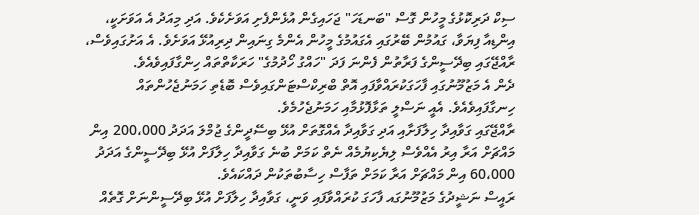ސިކް ދަރިކޮޅުގެ މީހުން ގޮސް "ބަނޑަހަ" ޖަހައިގެން އުޅެންފެށި އަވަށެކެވެ. އަދި މިއަދު އެ އަވަށަކީ، އިންޑިއާ ފިޔަވާ، ގައުމުން ބޭރުގައި އެގައުމުގެ މީހުން އެންމެ ގިނައިން ދިރިއުޅޭ އަވަށެވެ. އެ އަށުގައިވެސް، ރާއްޖޭގައި ބިދޭސީންގެ ފަރާތުން ފެންނަ ފަދަ "ހައްގު ހޯދުމުގެ" ހަރަކާތްތައް ހިންގާފައިވެއެވެ.
ދެން އެ މަޒުމޫނުގައި ފާހަގަކުރައްވާފައި އޮތް ބްރިކްސްޓަންގައިވެސް ބޮޑެތި ހަމަނުޖެހުންތައް ހިނގާފައިވެއެވެ. އެއީ ނަސްލީ ތަޅާފޮޅުމާއި ހަމަނުޖެހުމެވެ.
ރާއްޖޭގައި ގަވާއިދާ ހިލާފަށާއި އަދި ގަވާއިދާ އެއްގޮތަށް އުޅޭ ބިސޭދީންގެ ޖުމްލަ އަދަދު 200،000 އިން މައްޗަށް އަރާ އިރު އެއްވެސް ލިޔެކިޔުމެއް ނެތް ކަމަށް ބުނެ ގަވާއިދާ ހިލާފަށް އުޅޭ ބިދޭސީންގެ އަދަދު 60،000 އިން މައްޗަށް އަރާ ކަމަށް ތަފާސް ހިސާބުތަކުން ދައްކައެވެ.
ރައީސް ނަޝީދުގެ މަޒުމޫނުގައ ފާހަގަ ކުރައްވާފައި ވަނީ، ގަވާއިދާ ހިލާފަށް އުޅޭ ބިދޭސީންނަށް ގޮތެއް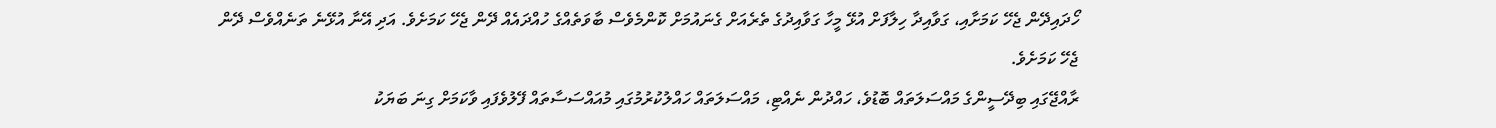ހޯދައިދޭން ޖެހޭ ކަމަށާއި، ގަވާއިދާ ހިލާފަށް އުޅޭ މީހާ ގަވާއިދުގެ ތެރެއަށް ގެނައުމަށް ކޮންމެވެސް ބާވަތެއްގެ ހުއްދައެއް ދޭން ޖެހޭ ކަމަށެވެ. އަދި އޭނާ އުޅޭނެ ތަނެއްވެސް ދޭން ޖެހޭ ކަމަށެވެ.
ރާއްޖޭގައި ބިދޭސީންގެ މައްސަލަތައް ބޮޑުވެ، ހައްދުން ނެއްޓި، މައްސަލަތައް ހައްލުކުރުމުގައި މުއައްސަސާތައް ފޭލުވެފައި ވާކަމަށް ގިނަ ބަޔަކު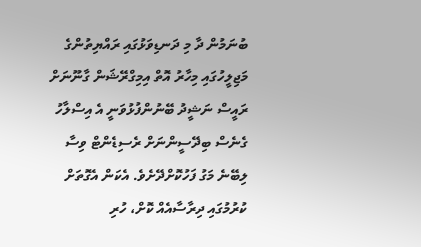ބުނަމުން ދާ މި ދަނޑިވަޅުގައި ރައްޔިތުންގެ މަޖިލީހުގައި މިހާރު އޮތް އިމިގްރޭޝަން ގާނޫނަށް ރައީސް ނަޝީދު ބޭނުންފުޅުވަނީ އެ އިސްލާހު ގެނެސް ބިދޭސީންނަށް ރެސިޑެންޓް ވިސާ ލިބޭނެ މަގު ފަހުކޮށްދޭށެވެ. އެކަން އެގޮތަށް ކުރުމުގައި ދިރާސާއެއް ކޮށް، ހުރި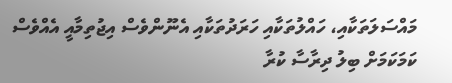މައްސަލަތަކާއި، ހައްލުތަކާއި ހަރަދުތަކާއި އެނޫންވެސް އިޖުތިމާއީ އެއްވެސް ކަމަކަމަށް ބިލު ދިރާސާ ކުރާ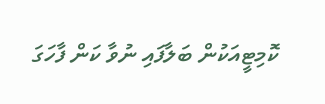ކޮމިޓީއަކުން ބަލާފައި ނުވާ ކަން ފާހަގަ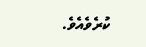ކުރެވެއެވެ.